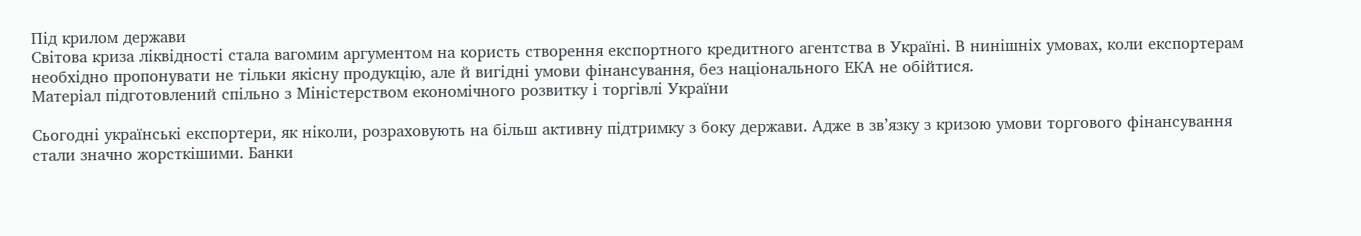Під крилом держави
Світова криза ліквідності стала вагомим аргументом на користь створення експортного кредитного агентства в Україні. В нинішніх умовах, коли експортерам необхідно пропонувати не тільки якісну продукцію, але й вигідні умови фінансування, без національного ЕКА не обійтися.
Матеріал підготовлений спільно з Міністерством економічного розвитку і торгівлі України

Сьогодні українські експортери, як ніколи, розраховують на більш активну підтримку з боку держави. Адже в зв’язку з кризою умови торгового фінансування стали значно жорсткішими. Банки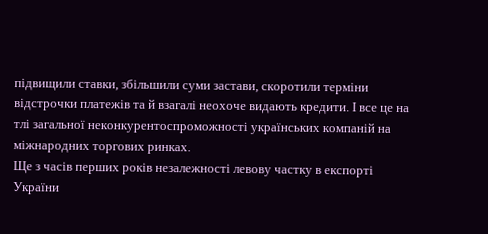підвищили ставки, збільшили суми застави, скоротили терміни відстрочки платежів та й взагалі неохоче видають кредити. І все це на тлі загальної неконкурентоспроможності українських компаній на міжнародних торгових ринках.
Ще з часів перших років незалежності левову частку в експорті України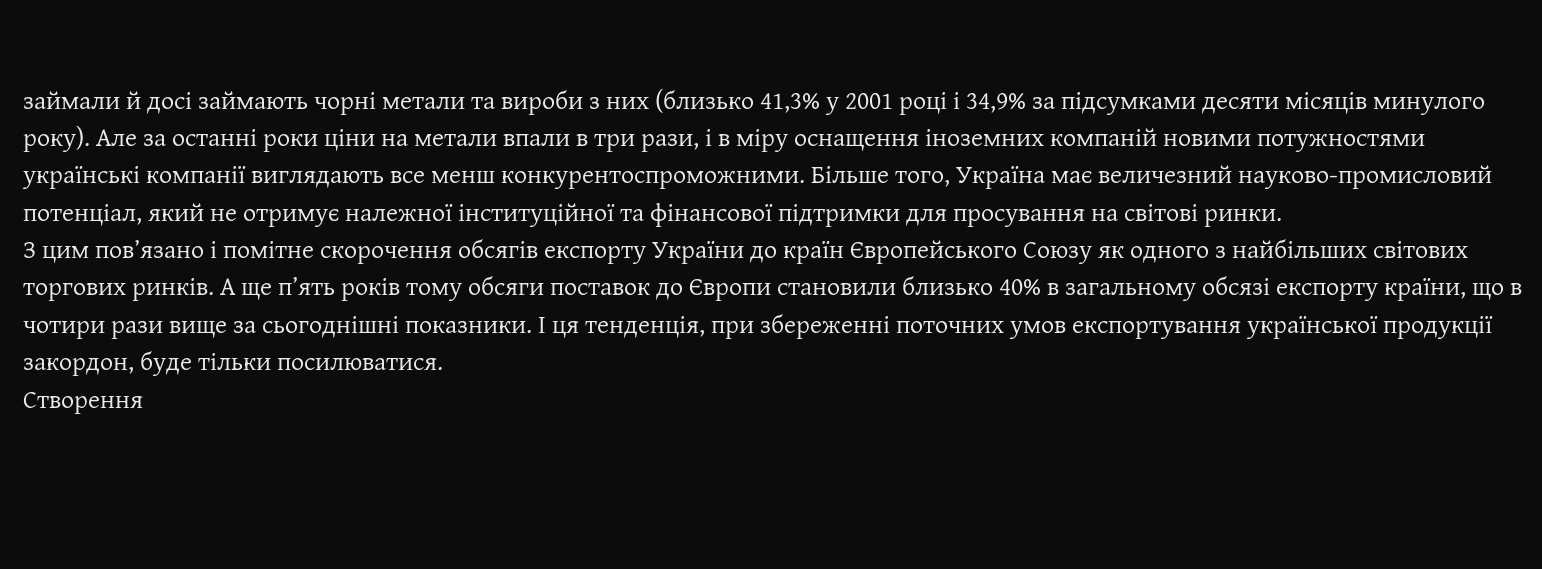займали й досі займають чорні метали та вироби з них (близько 41,3% у 2001 році і 34,9% за підсумками десяти місяців минулого року). Але за останні роки ціни на метали впали в три рази, і в міру оснащення іноземних компаній новими потужностями українські компанії виглядають все менш конкурентоспроможними. Більше того, Україна має величезний науково-промисловий потенціал, який не отримує належної інституційної та фінансової підтримки для просування на світові ринки.
З цим пов’язано і помітне скорочення обсягів експорту України до країн Європейського Союзу як одного з найбільших світових торгових ринків. А ще п’ять років тому обсяги поставок до Європи становили близько 40% в загальному обсязі експорту країни, що в чотири рази вище за сьогоднішні показники. І ця тенденція, при збереженні поточних умов експортування української продукції закордон, буде тільки посилюватися.
Створення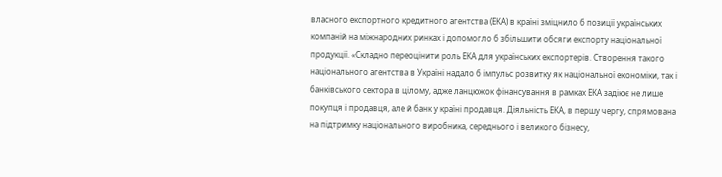власного експортного кредитного агентства (ЕКА) в країні зміцнило б позиції українських компаній на міжнародних ринках і допомогло б збільшити обсяги експорту національної продукції. «Складно переоцінити роль ЕКА для українських експортерів. Створення такого національного агентства в Україні надало б імпульс розвитку як національної економіки, так і банківського сектора в цілому, адже ланцюжок фінансування в рамках ЕКА задіює не лише покупця і продавця, але й банк у країні продавця. Діяльність ЕКА, в першу чергу, спрямована на підтримку національного виробника, середнього і великого бізнесу,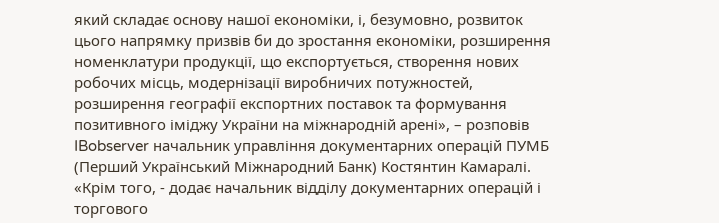який складає основу нашої економіки, і, безумовно, розвиток цього напрямку призвів би до зростання економіки, розширення номенклатури продукції, що експортується, створення нових робочих місць, модернізації виробничих потужностей, розширення географії експортних поставок та формування позитивного іміджу України на міжнародній арені», – розповів IBobserver начальник управління документарних операцій ПУМБ (Перший Український Міжнародний Банк) Костянтин Камаралі.
«Крім того, - додає начальник відділу документарних операцій і торгового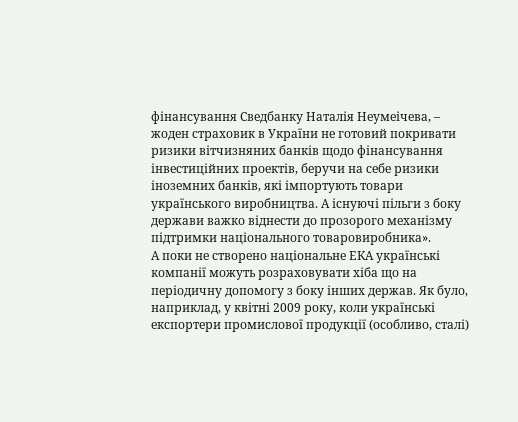фінансування Сведбанку Наталія Неумеічева, – жоден страховик в України не готовий покривати ризики вітчизняних банків щодо фінансування інвестиційних проектів, беручи на себе ризики іноземних банків, які імпортують товари українського виробництва. А існуючі пільги з боку держави важко віднести до прозорого механізму підтримки національного товаровиробника».
А поки не створено національне ЕКА українські компанії можуть розраховувати хіба що на періодичну допомогу з боку інших держав. Як було, наприклад, у квітні 2009 року, коли українські експортери промислової продукції (особливо, сталі)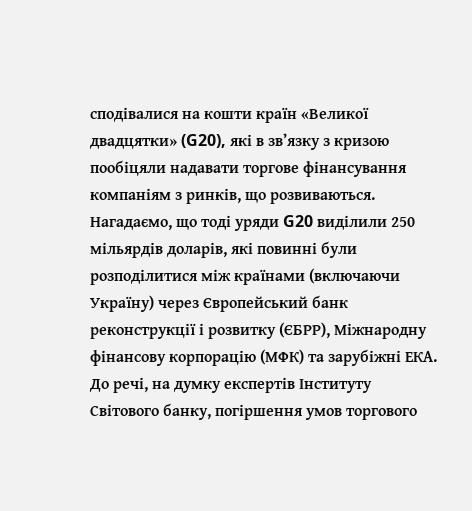сподівалися на кошти країн «Великої двадцятки» (G20), які в зв’язку з кризою пообіцяли надавати торгове фінансування компаніям з ринків, що розвиваються. Нагадаємо, що тоді уряди G20 виділили 250 мільярдів доларів, які повинні були розподілитися між країнами (включаючи Україну) через Європейський банк реконструкції і розвитку (ЄБРР), Міжнародну фінансову корпорацію (МФК) та зарубіжні ЕКА. До речі, на думку експертів Інституту Світового банку, погіршення умов торгового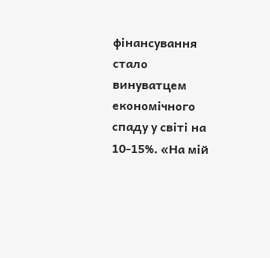фінансування стало винуватцем економічного спаду у світі на 10-15%. «На мій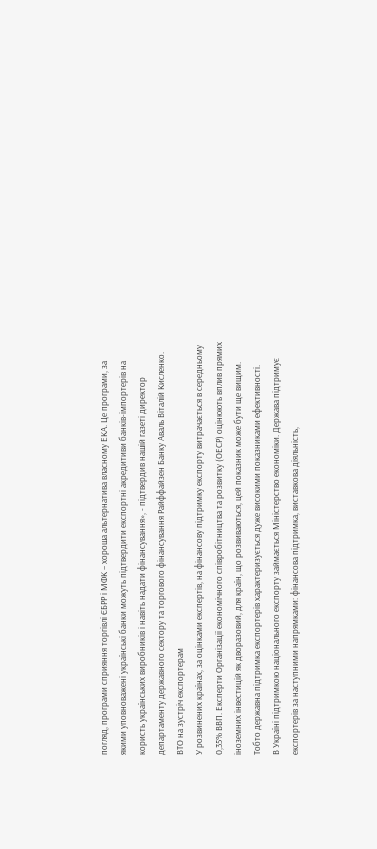погляд, програми сприяння торгівлі ЄБРР і МФК – хороша альтернатива власному ЕКА. Це програми, за якими уповноважені українські банки можуть підтвердити експортні акредитиви банків-імпортерів на користь українських виробників і навіть надати фінансування», - підтвердив нашій газеті директор департаменту державного сектору та торгового фінансування Райффайзен Банку Аваль Віталій Кисленко.
ВТО на зустріч експортерам
У розвинених країнах, за оцінками експертів, на фінансову підтримку експорту витрачається в середньому 0,35% ВВП. Експерти Організації економічного співробітництва та розвитку (ОЕСР) оцінюють вплив прямих іноземних інвестицій як дворазовий, для країн, що розвиваються, цей показник може бути ще вищим. Тобто державна підтримка експортерів характеризується дуже високими показниками ефективності.
В Україні підтримкою національного експорту займається Міністерство економіки. Держава підтримує експортерів за наступними напрямками: фінансова підтримка, виставкова діяльність,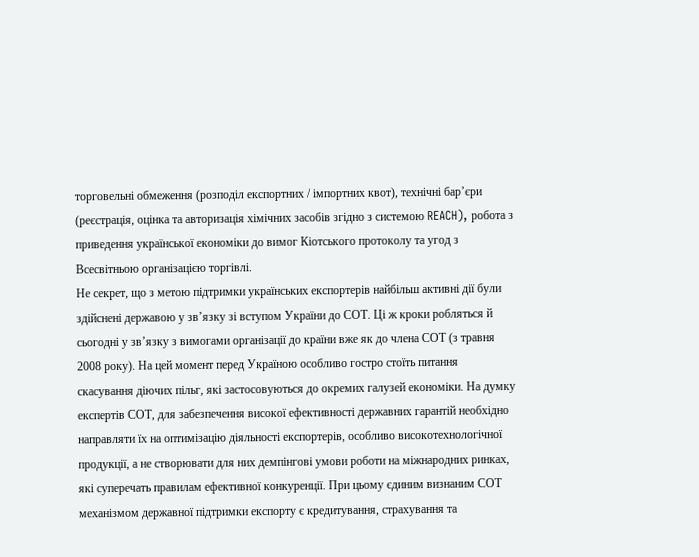торговельні обмеження (розподіл експортних / імпортних квот), технічні бар’єри (реєстрація, оцінка та авторизація хімічних засобів згідно з системою REACH), робота з приведення української економіки до вимог Кіотського протоколу та угод з Всесвітньою організацією торгівлі.
Не секрет, що з метою підтримки українських експортерів найбільш активні дії були здійснені державою у зв’язку зі вступом України до СОТ. Ці ж кроки робляться й сьогодні у зв’язку з вимогами організації до країни вже як до члена СОТ (з травня 2008 року). На цей момент перед Україною особливо гостро стоїть питання скасування діючих пільг, які застосовуються до окремих галузей економіки. На думку експертів СОТ, для забезпечення високої ефективності державних гарантій необхідно направляти їх на оптимізацію діяльності експортерів, особливо високотехнологічної продукції, а не створювати для них демпінгові умови роботи на міжнародних ринках, які суперечать правилам ефективної конкуренції. При цьому єдиним визнаним СОТ механізмом державної підтримки експорту є кредитування, страхування та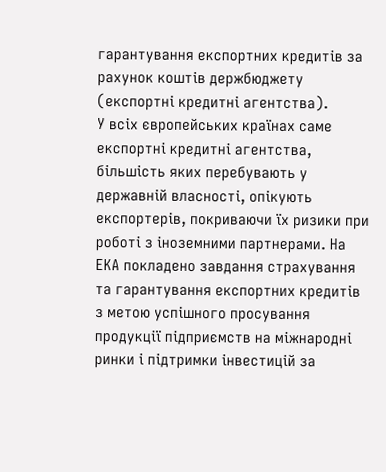гарантування експортних кредитів за рахунок коштів держбюджету (експортні кредитні агентства).
У всіх європейських країнах саме експортні кредитні агентства, більшість яких перебувають у державній власності, опікують експортерів, покриваючи їх ризики при роботі з іноземними партнерами. На ЕКА покладено завдання страхування та гарантування експортних кредитів з метою успішного просування продукції підприємств на міжнародні ринки і підтримки інвестицій за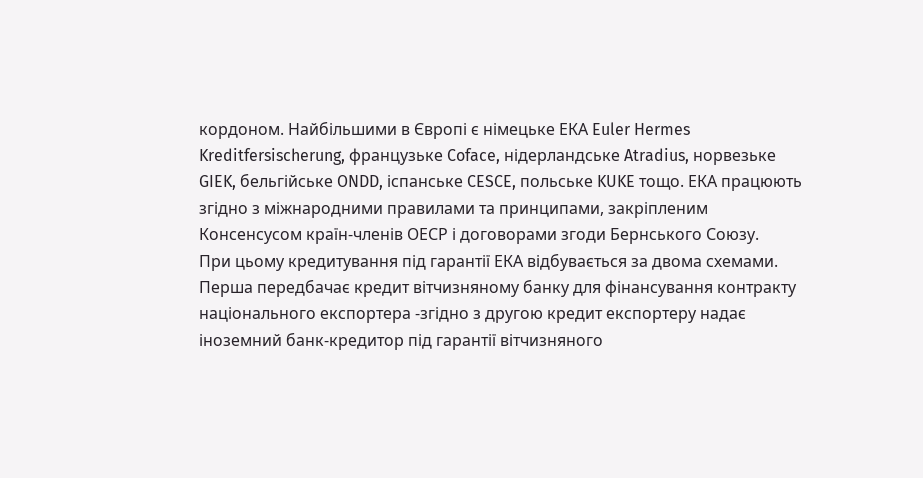кордоном. Найбільшими в Європі є німецьке ЕКА Euler Hermes Kreditfersischerung, французьке Coface, нідерландське Atradius, норвезьке GIEK, бельгійське ONDD, іспанське CESCE, польське KUKE тощо. ЕКА працюють згідно з міжнародними правилами та принципами, закріпленим Консенсусом країн-членів ОЕСР і договорами згоди Бернського Союзу.
При цьому кредитування під гарантії ЕКА відбувається за двома схемами. Перша передбачає кредит вітчизняному банку для фінансування контракту національного експортера -згідно з другою кредит експортеру надає іноземний банк-кредитор під гарантії вітчизняного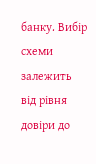банку. Вибір схеми залежить від рівня довіри до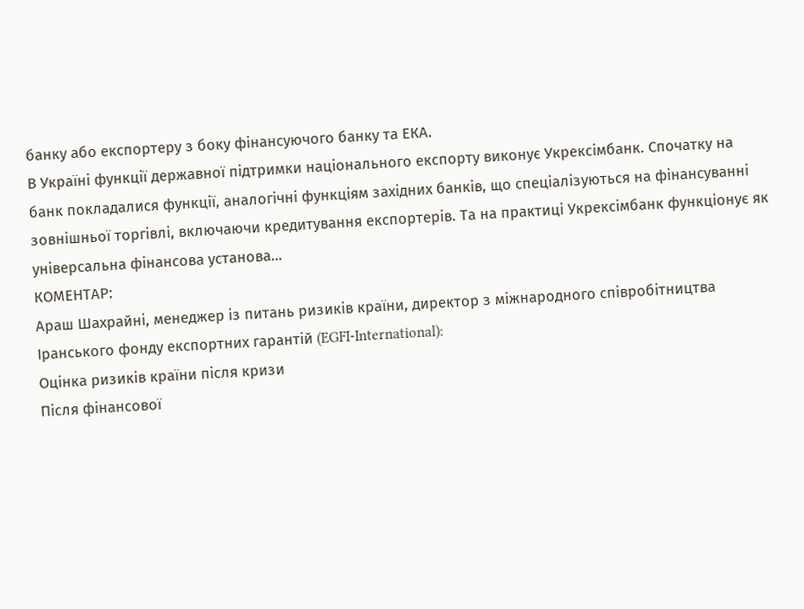банку або експортеру з боку фінансуючого банку та ЕКА.
В Україні функції державної підтримки національного експорту виконує Укрексімбанк. Спочатку на банк покладалися функції, аналогічні функціям західних банків, що спеціалізуються на фінансуванні зовнішньої торгівлі, включаючи кредитування експортерів. Та на практиці Укрексімбанк функціонує як універсальна фінансова установа…
КОМЕНТАР:
Араш Шахрайні, менеджер із питань ризиків країни, директор з міжнародного співробітництва Іранського фонду експортних гарантій (EGFI-International):
Оцінка ризиків країни після кризи
Після фінансової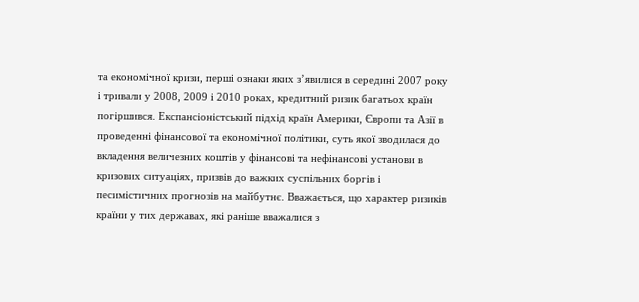та економічної кризи, перші ознаки яких з’явилися в середині 2007 року і тривали у 2008, 2009 і 2010 роках, кредитний ризик багатьох країн погіршився. Експансіоністський підхід країн Америки, Європи та Азії в проведенні фінансової та економічної політики, суть якої зводилася до вкладення величезних коштів у фінансові та нефінансові установи в кризових ситуаціях, призвів до важких суспільних боргів і песимістичних прогнозів на майбутнє. Вважається, що характер ризиків країни у тих державах, які раніше вважалися з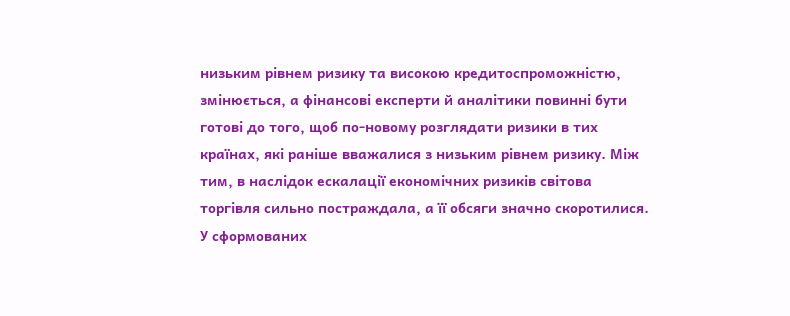низьким рівнем ризику та високою кредитоспроможністю, змінюється, а фінансові експерти й аналітики повинні бути готові до того, щоб по-новому розглядати ризики в тих країнах, які раніше вважалися з низьким рівнем ризику. Між тим, в наслідок ескалації економічних ризиків світова торгівля сильно постраждала, а її обсяги значно скоротилися. У сформованих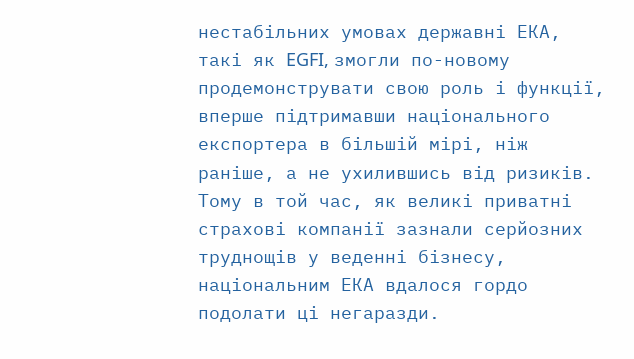нестабільних умовах державні ЕКА, такі як EGFI, змогли по-новому продемонструвати свою роль і функції, вперше підтримавши національного експортера в більшій мірі, ніж раніше, а не ухилившись від ризиків. Тому в той час, як великі приватні страхові компанії зазнали серйозних труднощів у веденні бізнесу, національним ЕКА вдалося гордо подолати ці негаразди.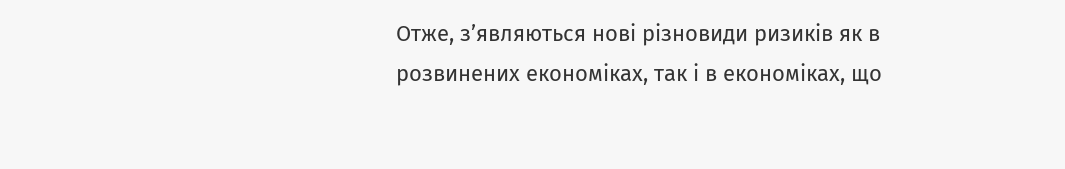Отже, з’являються нові різновиди ризиків як в розвинених економіках, так і в економіках, що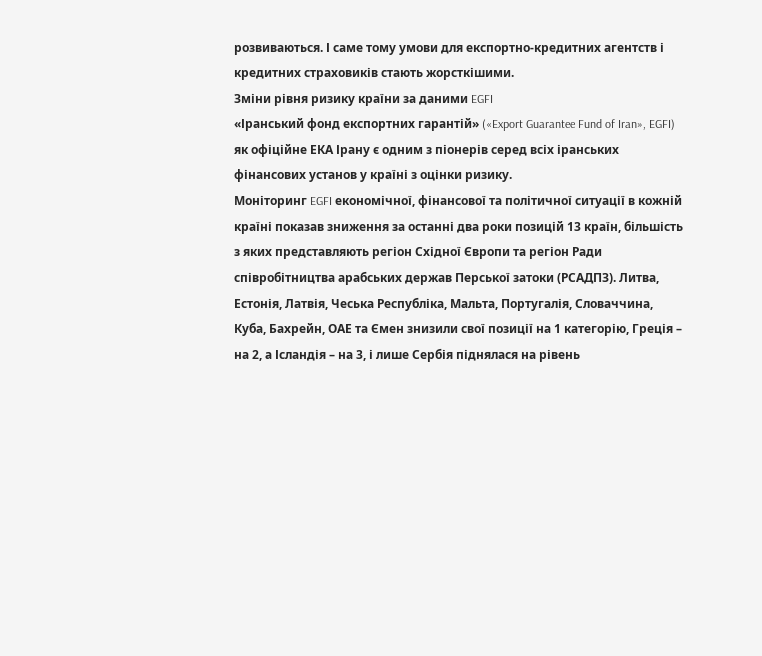розвиваються. І саме тому умови для експортно-кредитних агентств і кредитних страховиків стають жорсткішими.
Зміни рівня ризику країни за даними EGFI
«Іранський фонд експортних гарантій» («Export Guarantee Fund of Iran», EGFI) як офіційне ЕКА Ірану є одним з піонерів серед всіх іранських фінансових установ у країні з оцінки ризику.
Моніторинг EGFI економічної, фінансової та політичної ситуації в кожній країні показав зниження за останні два роки позицій 13 країн, більшість з яких представляють регіон Східної Європи та регіон Ради співробітництва арабських держав Перської затоки (РСАДПЗ). Литва, Естонія, Латвія, Чеська Республіка, Мальта, Португалія, Словаччина, Куба, Бахрейн, ОАЕ та Ємен знизили свої позиції на 1 категорію, Греція – на 2, а Ісландія – на 3, і лише Сербія піднялася на рівень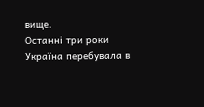вище.
Останні три роки Україна перебувала в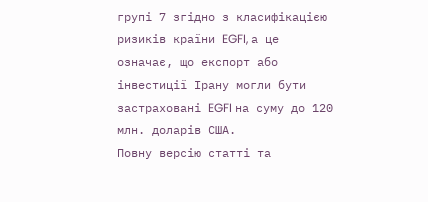групі 7 згідно з класифікацією ризиків країни EGFI, а це означає, що експорт або інвестиції Ірану могли бути застраховані EGFI на суму до 120 млн. доларів США.
Повну версію статті та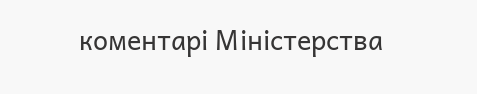коментарі Міністерства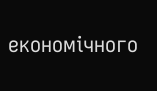економічного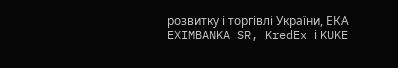розвитку і торгівлі України, ЕКА EXIMBANKA SR, KredEx і KUKE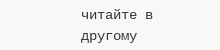читайте в другому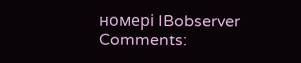номері IBobserver
Comments: